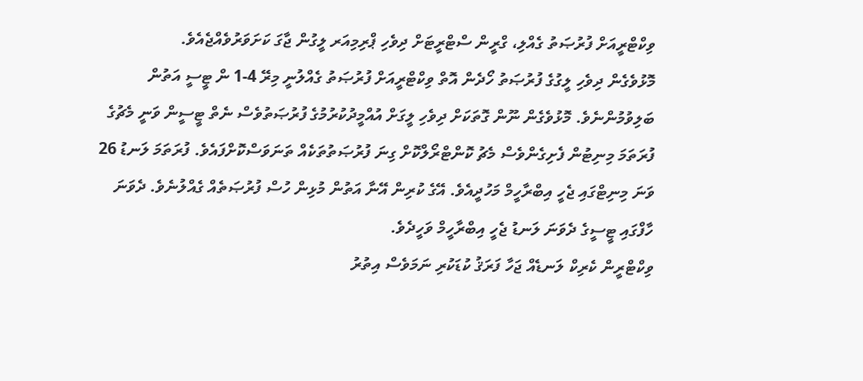ވިކްޓްރީއަށް ފުރުޞަތު ގެއްލި، ގްރީން ސްޓްރީޓަށް ދިވެހި ޕްރިމިއަރ ލީގުން ޖާގަ ކަށަވަރުވެއްޖެއެވެ.
މޮޅުވެގެން ދިވެހި ލީގުގެ ފުރުޞަތު ހޯދެން އޮތް ވިކްޓްރީއަށް ފުރުޞަތު ގެއްލުނީ މިރޭ 4-1 ން ޓީސީ އަތުން ބަލިވުމުންނެވެ. މޮޅުވެގެން ނޫން ގޮތަކަށް ދިވެހި ލީގަށް އުއްމީދުކުރުމުގެ ފުރުޞަތުވެސް ނެތް ޓީސީން ވަނީ މެޗުގެ ފުރަތަމަ މިނިޓުން ފެށިގެންވެސް މެޗު ކޮންޓްރޯލްކޮށް ގިނަ ފުރުޞަތުތަކެއް ތަނަވަސްކޮށްފައެވެ. ފުރަތަމަ ލަނޑު 26 ވަނަ މިނިޓްގައި ޖެހީ އިބްރާހީމް މަހުދީއެވެ. އޭގެ ކުރިން އޭނާ އަތުން މުޅިން ހުސް ފުރުޞަތެއް ގެއްލުނެވެ. ދެވަނަ ހާފްގައި ޓީސީގެ ދެވަނަ ލަނޑު ޖެހީ އިބްރާހީމް ވަހީދެވެ.
ވިކްޓްރީން ކެރިކް ލަނޑެއް ޖަހާ ފަރަޤު ކުޑަކުރި ނަމަވެސް އިތުރު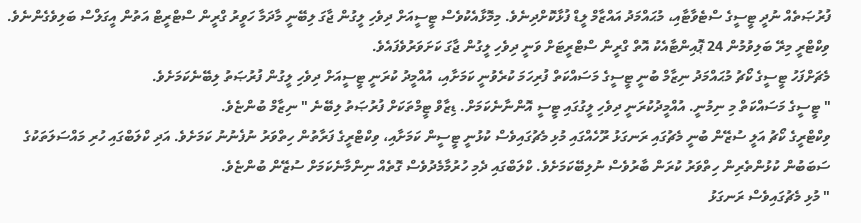ފުރުޞަތެއް ނުދީ ޓީސީގެ ސްޓެވާޓާއި، މުޙައްމަދު އައްޒާމް ލީޑް ފުޅާކޮށްދިނެވެ. މިމޮޅާއެކުވެސް ޓީސީއަށް ދިވެހި ލީގުން ޖާގަ ލިބޭނީ މާދަމާ ހަވީރު ގްރީން ސްޓްރީޓް އަތުން އީގަލްސް ބަލިވެގެންނެވެ. ވިކްޓްރީ މިރޭ ބަލިވުމުން 24 ޕޮއިންޓާއެކު އޮތް ގްރީން ސްޓްރީޓަށް ވަނީ ދިވެހި ލީގުން ޖާގަ ކަށަވަރުވެފައެވެ.
މެޗަށްފަހު ޓީސީގެ ކޯޗު މުޙައްމަދު ނިޒާމް ބުނީ ޓީސީގެ މަސައްކަތް ފުރިހަމަ ކުރެވުނީ ކަމަށާއި، އުއްމީދު ކުރަނީ ޓީސީއަށް ދިވެހި ލީގުން ފުރުޞަތު ލިބޭނެކަމަށެވެ.
" ޓީސީގެ މަސައްކަތް މި ނިމުނީ. އުއްމީދުކުރަނީ ދިވެހި ލީގުގައި ޓީސީ އޮންނާނެކަމަށް. ޑިޒާވް ޓީމްތަކަށް ފުރުޞަތު ލިބޭނެ " ނިޒާމް ބުންޏެވެ.
ވިކްޓްރީގެ ކޯޗު އަލީ ސުޒޭން ބުނީ މެޗުގައި ރަނގަޅު ރޫހެއްގައި މުޅި މެޗުގައިވެސް ކުޅުނީ ޓީސީން ކަމަށާއި، ވިކްޓްރީގެ ފަރާތުން ހިތްވަރު ނުފެނުނު ކަމަށެވެ. އަދި ކްލަބްގައި ހުރި މައްސަލަތަކުގެ ސަބަބުން ކުޅުންތެރިން ހިތްވަރު ކުރަން ބާރުވެސް ނުލިބޭކަމަށެވެ. ކްލަބްގައި ދެމި ހުރުމާމެދުވެސް ގޮތެއް ނިންމާނެކަމަށް ސުޒޭން ބުންޏެވެ.
" މުޅި މެޗުގައިވެސް ރަނގަޅު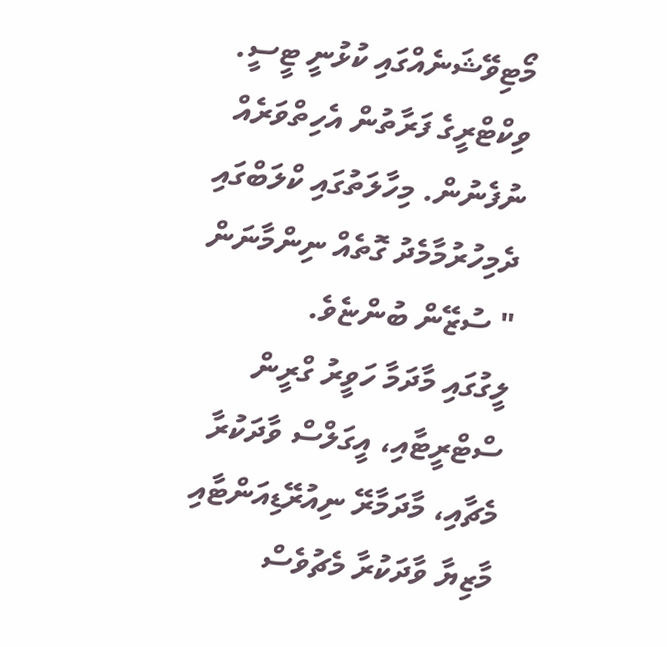މޯޓިވޭޝަނެއްގައި ކުޅުނީ ޓީސީ. ވިކްޓްރީގެ ފަރާތުން އެހިތްވަރެއް ނުފެނުން. މިހާލަތުގައި ކްލަބްގައި ދެމިހުރުމާމެދު ގޮތެއް ނިންމާނަން " ސުޒޭން ބުންޏެވެ.
ލީގުގައި މާދަމާ ހަވީރު ގްރީން ސްޓްރީޓާއި، އީގަލްސް ވާދަކުރާ މެޗާއި، މާދަމާރޭ ނިއުރޭޑިއަންޓާއި މާޒިޔާ ވާދަކުރާ މެޗުވެސް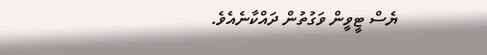ޔެސް ޓީވީން ވަގުތުން ދައްކާނެއެވެ.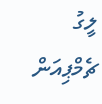ލީގު ޗެމްޕިއަން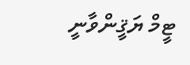ޓީމް ޔަޤީންވާނީ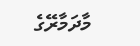މާދަމާރޭގެ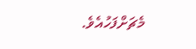މެޗަށްފަހުއެވެ.